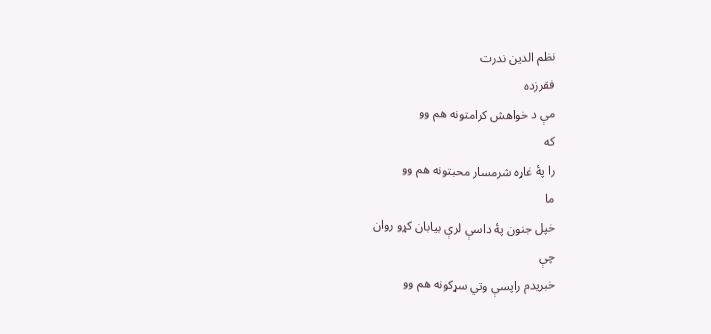نظم الدین ندرت
فقرزده
مې د خواهش کرامتونه هم وو
که
را پۀ غاړه شرمسار محبتونه هم وو
ما
خپل جنون پۀ داسې لرې بیابان کړو روان
چې
خبریدم راپسې وتي سړکونه هم وو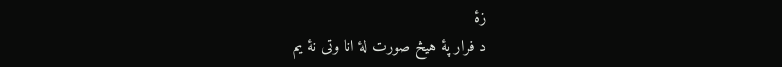زۀ
د فرار پۀ هیڅ صورت لۀ انا وتی نۀ یم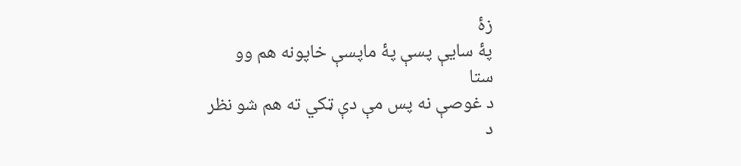زۀ
پۀ سایې پسې پۀ ماپسې خاپونه هم وو
ستا
د غوصې نه پس مې دې ټکي ته هم شو نظر
د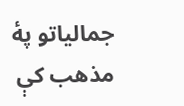جمالیاتو پۀ مذهب کې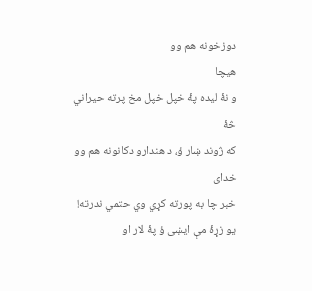دوزخونه هم وو
هیچا
و نۀ لیده پۀ خپل خپل مخ پرته حیراني
څۀ
که ژوند ښار ؤ، د هندارو دکانونه هم وو
خدای
خبر چا به پورته کړي وي حتمي ندرته!
یو زړۀ مې ایښی ؤ پۀ لار او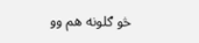څو ګلونه هم وو